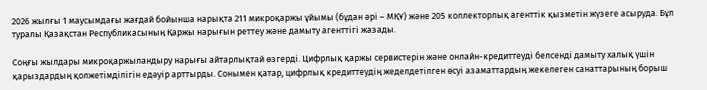2026 жылғы 1 маусымдағы жағдай бойынша нарықта 211 микроқаржы ұйымы (бұдан әрі – МҚҰ) және 205 коллекторлық агенттік қызметін жүзеге асыруда. Бұл туралы Қазақстан Республикасының Қаржы нарығын реттеу және дамыту агенттігі жазады.

Соңғы жылдары микроқаржыландыру нарығы айтарлықтай өзгерді. Цифрлық қаржы сервистерін және онлайн-кредиттеуді белсенді дамыту халық үшін қарыздардың қолжетімділігін едәуір арттырды. Сонымен қатар, цифрлық кредиттеудің жеделдетілген өсуі азаматтардың жекелеген санаттарының борыш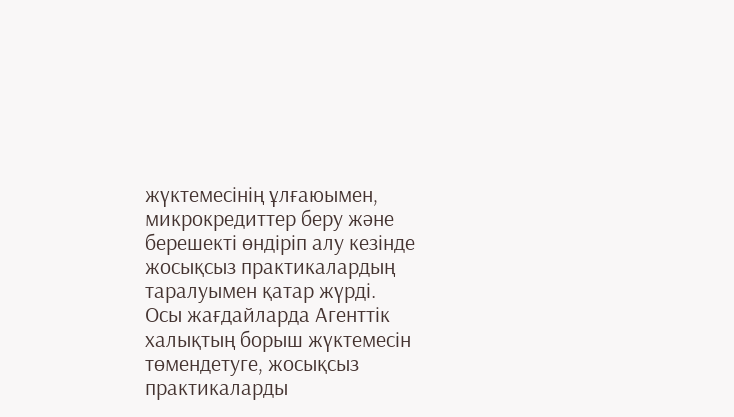жүктемесінің ұлғаюымен, микрокредиттер беру және берешекті өндіріп алу кезінде жосықсыз практикалардың таралуымен қатар жүрді.
Осы жағдайларда Агенттік халықтың борыш жүктемесін төмендетуге, жосықсыз практикаларды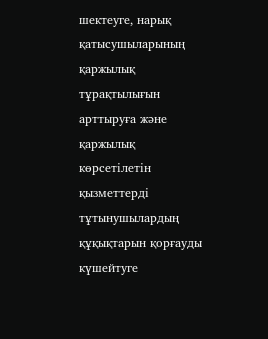шектеуге, нарық қатысушыларының қаржылық тұрақтылығын арттыруға және қаржылық көрсетілетін қызметтерді тұтынушылардың құқықтарын қорғауды күшейтуге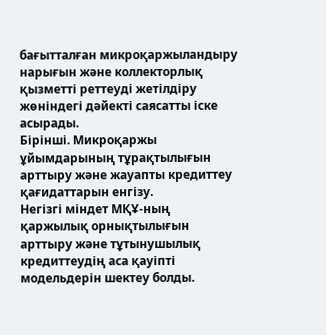бағытталған микроқаржыландыру нарығын және коллекторлық қызметті реттеуді жетілдіру жөніндегі дәйекті саясатты іске асырады.
Бірінші. Микроқаржы ұйымдарының тұрақтылығын арттыру және жауапты кредиттеу қағидаттарын енгізу.
Негізгі міндет МҚҰ-ның қаржылық орнықтылығын арттыру және тұтынушылық кредиттеудің аса қауіпті модельдерін шектеу болды.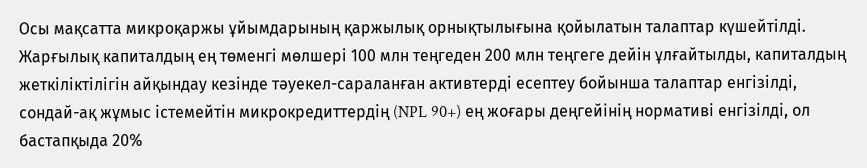Осы мақсатта микроқаржы ұйымдарының қаржылық орнықтылығына қойылатын талаптар күшейтілді. Жарғылық капиталдың ең төменгі мөлшері 100 млн теңгеден 200 млн теңгеге дейін ұлғайтылды, капиталдың жеткіліктілігін айқындау кезінде тәуекел-сараланған активтерді есептеу бойынша талаптар енгізілді, сондай-ақ жұмыс істемейтін микрокредиттердің (NPL 90+) ең жоғары деңгейінің нормативі енгізілді, ол бастапқыда 20%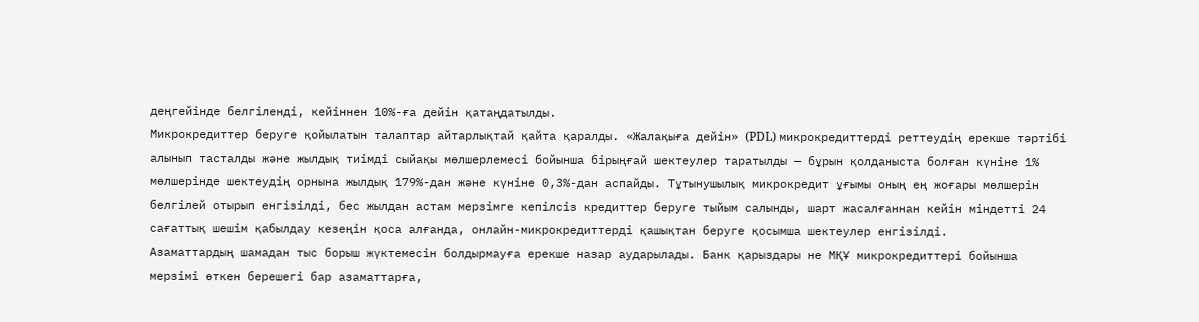деңгейінде белгіленді, кейіннен 10%-ға дейін қатаңдатылды.
Микрокредиттер беруге қойылатын талаптар айтарлықтай қайта қаралды. «Жалақыға дейін» (PDL) микрокредиттерді реттеудің ерекше тәртібі алынып тасталды және жылдық тиімді сыйақы мөлшерлемесі бойынша бірыңғай шектеулер таратылды — бұрын қолданыста болған күніне 1% мөлшерінде шектеудің орнына жылдық 179%-дан және күніне 0,3%-дан аспайды. Тұтынушылық микрокредит ұғымы оның ең жоғары мөлшерін белгілей отырып енгізілді, бес жылдан астам мерзімге кепілсіз кредиттер беруге тыйым салынды, шарт жасалғаннан кейін міндетті 24 сағаттық шешім қабылдау кезеңін қоса алғанда, онлайн-микрокредиттерді қашықтан беруге қосымша шектеулер енгізілді.
Азаматтардың шамадан тыс борыш жүктемесін болдырмауға ерекше назар аударылады. Банк қарыздары не МҚҰ микрокредиттері бойынша мерзімі өткен берешегі бар азаматтарға,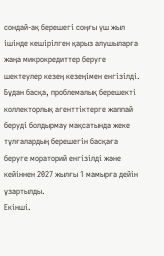сондай-ақ берешегі соңғы үш жыл ішінде кешірілген қарыз алушыларға жаңа микрокредиттер беруге шектеулер кезең кезеңімен енгізілді.
Бұдан басқа, проблемалық берешекті коллекторлық агенттіктерге жаппай беруді болдырмау мақсатында жеке тұлғалардың берешегін басқаға беруге мораторий енгізілді және кейіннен 2027 жылғы 1 мамырға дейін ұзартылды.
Екінші.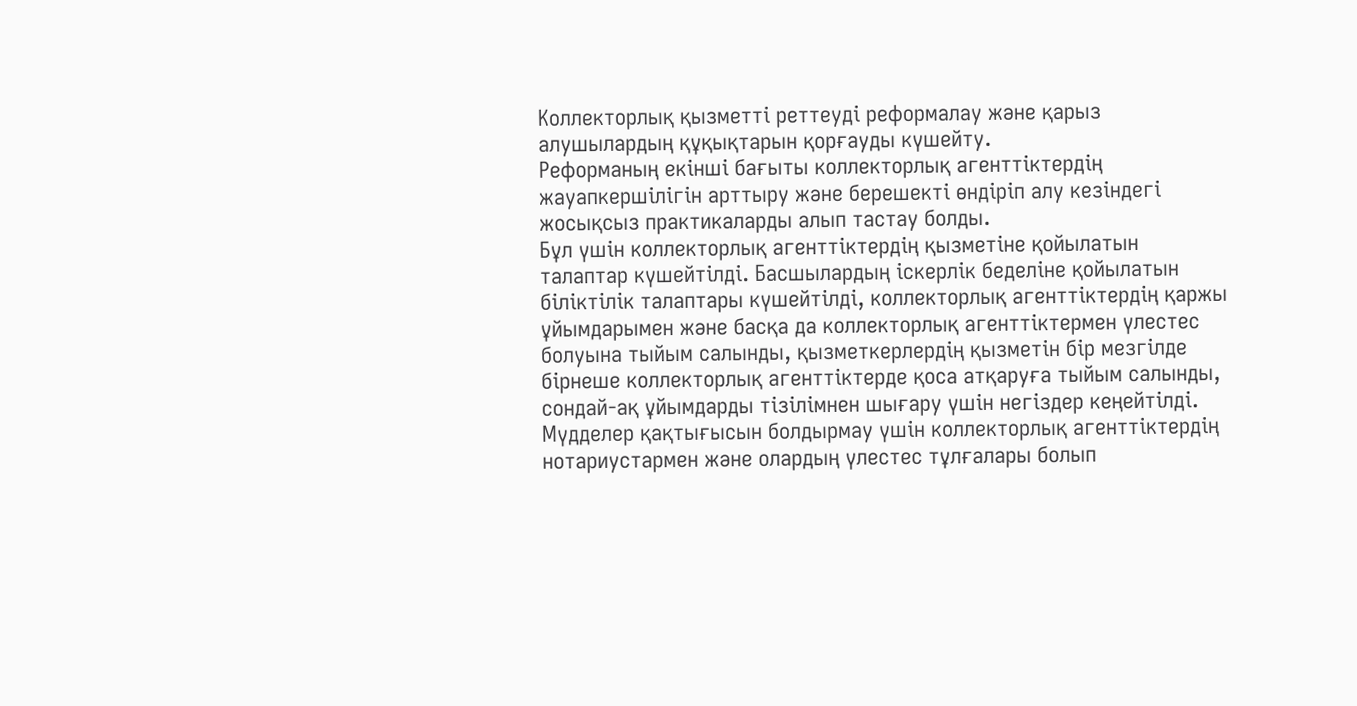Коллекторлық қызметті реттеуді реформалау және қарыз алушылардың құқықтарын қорғауды күшейту.
Реформаның екінші бағыты коллекторлық агенттіктердің жауапкершілігін арттыру және берешекті өндіріп алу кезіндегі жосықсыз практикаларды алып тастау болды.
Бұл үшін коллекторлық агенттіктердің қызметіне қойылатын талаптар күшейтілді. Басшылардың іскерлік беделіне қойылатын біліктілік талаптары күшейтілді, коллекторлық агенттіктердің қаржы ұйымдарымен және басқа да коллекторлық агенттіктермен үлестес болуына тыйым салынды, қызметкерлердің қызметін бір мезгілде бірнеше коллекторлық агенттіктерде қоса атқаруға тыйым салынды, сондай-ақ ұйымдарды тізілімнен шығару үшін негіздер кеңейтілді.
Мүдделер қақтығысын болдырмау үшін коллекторлық агенттіктердің нотариустармен және олардың үлестес тұлғалары болып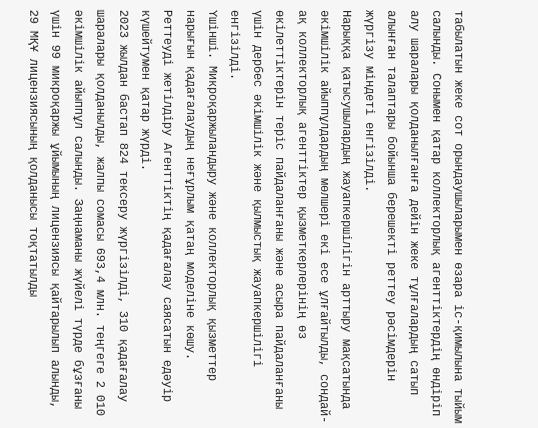табылатын жеке сот орындаушыларымен өзара іс-қимылына тыйым салынды. Сонымен қатар коллекторлық агенттіктердің өндіріп алу шаралары қолданылғанға дейін жеке тұлғалардың сатып алынған талаптары бойынша берешекті реттеу рәсімдерін жүргізу міндеті енгізілді.
Нарыққа қатысушылардың жауапкершілігін арттыру мақсатында әкімшілік айыппұлдардың мөлшері екі есе ұлғайтылды, сондай-ақ коллекторлық агенттіктер қызметкерлерінің өз өкілеттіктерін теріс пайдаланғаны және асыра пайдаланғаны үшін дербес әкімшілік және қылмыстық жауапкершілігі енгізілді.
Үшінші. Микроқаржыландыру және коллекторлық қызметтер нарығын қадағалаудың неғұрлым қатаң моделіне көшу.
Реттеуді жетілдіру Агенттіктің қадағалау саясатын едәуір күшейтумен қатар жүрді.
2023 жылдан бастап 824 тексеру жүргізілді, 310 қадағалау шаралары қолданылды, жалпы сомасы 693,4 млн. теңгеге 2 010 әкімшілік айыппұл салынды. Заңнаманы жүйелі түрде бұзғаны үшін 99 микроқаржы ұйымының лицензиясы қайтарылып алынды, 29 МҚҰ лицензиясының қолданысы тоқтатылды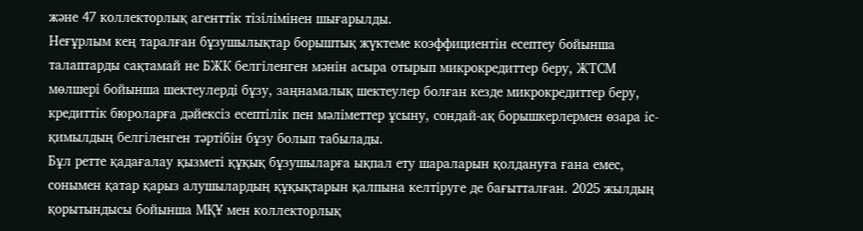және 47 коллекторлық агенттік тізілімінен шығарылды.
Неғұрлым кең таралған бұзушылықтар борыштық жүктеме коэффициентін есептеу бойынша талаптарды сақтамай не БЖК белгіленген мәнін асыра отырып микрокредиттер беру, ЖТСМ мөлшері бойынша шектеулерді бұзу, заңнамалық шектеулер болған кезде микрокредиттер беру, кредиттік бюроларға дәйексіз есептілік пен мәліметтер ұсыну, сондай-ақ борышкерлермен өзара іс-қимылдың белгіленген тәртібін бұзу болып табылады.
Бұл ретте қадағалау қызметі құқық бұзушыларға ықпал ету шараларын қолдануға ғана емес, сонымен қатар қарыз алушылардың құқықтарын қалпына келтіруге де бағытталған. 2025 жылдың қорытындысы бойынша МҚҰ мен коллекторлық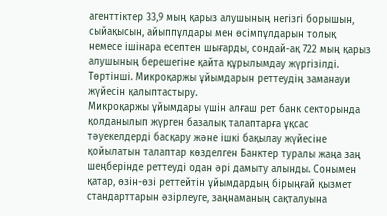агенттіктер 33,9 мың қарыз алушының негізгі борышын, сыйақысын, айыппұлдары мен өсімпұлдарын толық немесе ішінара есептен шығарды, сондай-ақ 722 мың қарыз алушының берешегіне қайта құрылымдау жүргізілді.
Төртінші. Микроқаржы ұйымдарын реттеудің заманауи жүйесін қалыптастыру.
Микроқаржы ұйымдары үшін алғаш рет банк секторында қолданылып жүрген базалық талаптарға ұқсас тәуекелдерді басқару және ішкі бақылау жүйесіне қойылатын талаптар көзделген Банктер туралы жаңа заң шеңберінде реттеуді одан әрі дамыту алынды. Сонымен қатар, өзін-өзі реттейтін ұйымдардың бірыңғай қызмет стандарттарын әзірлеуге, заңнаманың сақталуына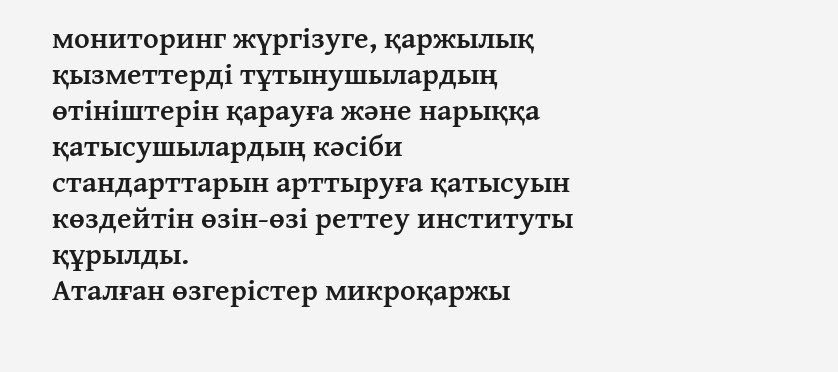мониторинг жүргізуге, қаржылық қызметтерді тұтынушылардың өтініштерін қарауға және нарыққа қатысушылардың кәсіби стандарттарын арттыруға қатысуын көздейтін өзін-өзі реттеу институты құрылды.
Аталған өзгерістер микроқаржы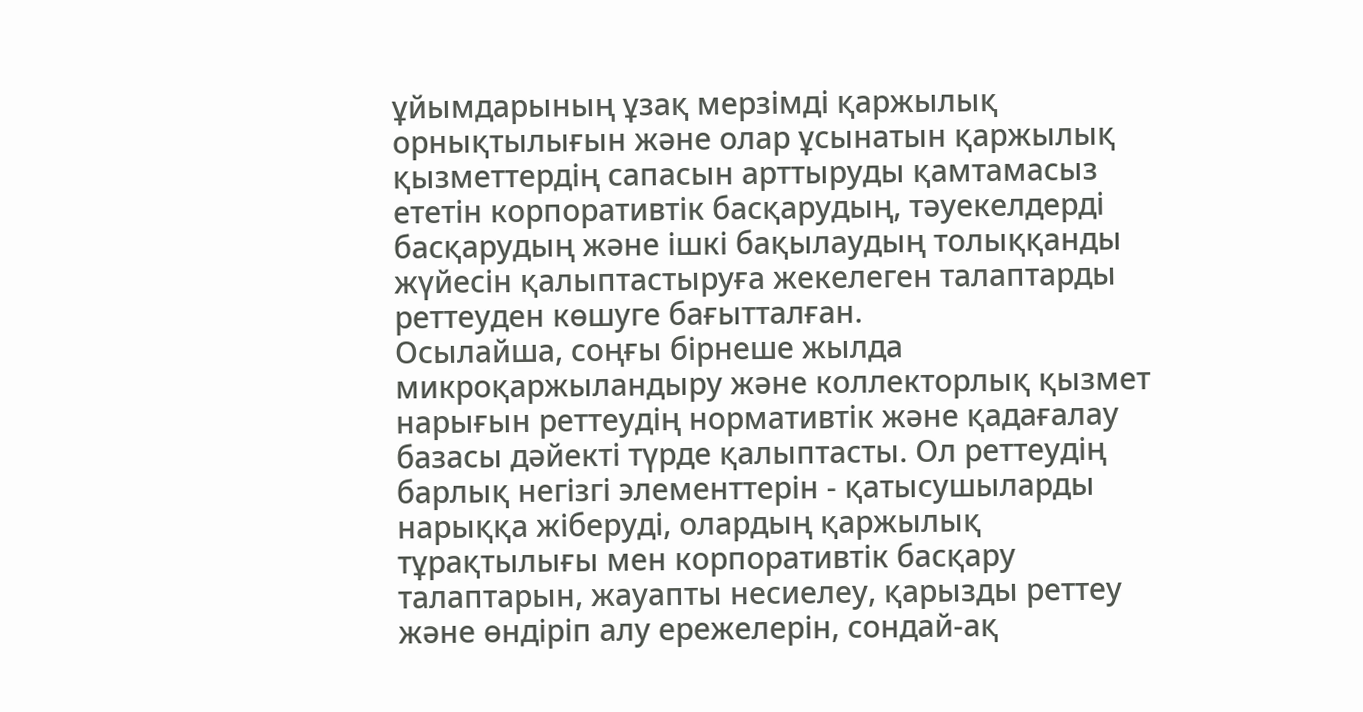ұйымдарының ұзақ мерзімді қаржылық орнықтылығын және олар ұсынатын қаржылық қызметтердің сапасын арттыруды қамтамасыз ететін корпоративтік басқарудың, тәуекелдерді басқарудың және ішкі бақылаудың толыққанды жүйесін қалыптастыруға жекелеген талаптарды реттеуден көшуге бағытталған.
Осылайша, соңғы бірнеше жылда микроқаржыландыру және коллекторлық қызмет нарығын реттеудің нормативтік және қадағалау базасы дәйекті түрде қалыптасты. Ол реттеудің барлық негізгі элементтерін - қатысушыларды нарыққа жіберуді, олардың қаржылық тұрақтылығы мен корпоративтік басқару талаптарын, жауапты несиелеу, қарызды реттеу және өндіріп алу ережелерін, сондай-ақ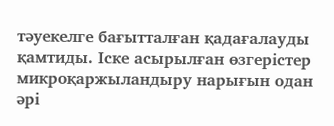тәуекелге бағытталған қадағалауды қамтиды. Іске асырылған өзгерістер микроқаржыландыру нарығын одан әрі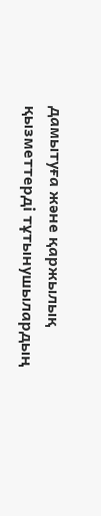дамытуға және қаржылық қызметтерді тұтынушылардың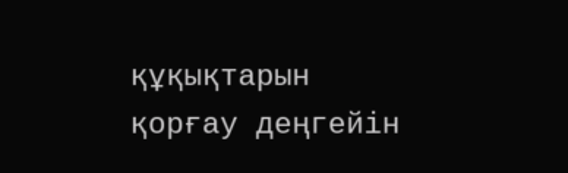құқықтарын қорғау деңгейін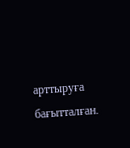арттыруға бағытталған.